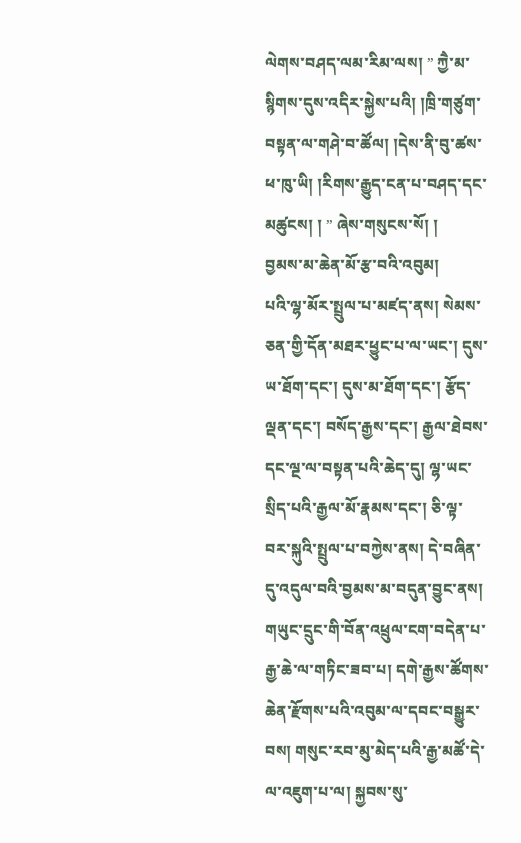ལེགས་བཤད་ལམ་རིམ་ལས། ” ཀྱཻ་མ་སྙིགས་དུས་འདིར་སྐྱེས་པའི། །ཁྲི་གཙུག་བསྟན་ལ་གཤེ་བ་ཚོལ། །དེས་ནི་བུ་ཚས་ཕ་ཁུ་ཡི། །རིགས་རྒྱུད་ངན་པ་བཤད་དང་མཚུངས། ། ” ཞེས་གསུངས་སོ། །
བྱམས་མ་ཆེན་མོ་རྩ་བའི་འབུམ།
པའི་ལྷ་མོར་སྤྲུལ་པ་མཛད་ནས། སེམས་ཅན་གྱི་དོན་མཐར་ཕྱུང་པ་ལ་ཡང་། དུས་ཡ་ཐོག་དང་། དུས་མ་ཐོག་དང་། རྩོད་ལྡན་དང་། བསོད་རྒྱས་དང་། རྒྱལ་ཐེབས་དང་ལྔ་ལ་བསྟན་པའི་ཆེད་དུ། ལྷ་ཡང་སྲིད་པའི་རྒྱལ་མོ་རྣམས་དང་། ཅི་ལྟ་བར་སྐུའི་སྤྲུལ་པ་བཀྱེས་ནས། དེ་བཞིན་དུ་འདུལ་བའི་བྱམས་མ་བདུན་བྱུང་ནས། གཡུང་དྲུང་གི་བོན་འཕྲུལ་ངག་བདེན་པ་རྒྱ་ཆེ་ལ་གཏིང་ཟབ་པ། དགེ་རྒྱས་ཚོགས་ཆེན་རྫོགས་པའི་འབུམ་ལ་དབང་བསྒྱུར་བས། གསུང་རབ་མུ་མེད་པའི་རྒྱ་མཚོ་དེ་ལ་འཇུག་པ་ལ། སྐྱབས་སུ་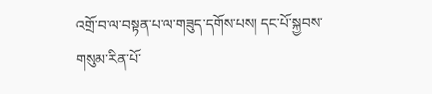འགྲོ་བ་ལ་བསྟན་པ་ལ་གཟུད་དགོས་པས། དང་པོ་སྐྱབས་གསུམ་རིན་པོ་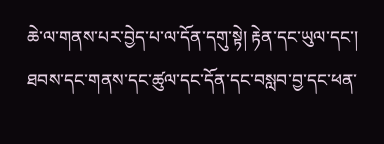ཆེ་ལ་གནས་པར་བྱེད་པ་ལ་དོན་དགུ་སྟེ། རྟེན་དང་ཡུལ་དང་། ཐབས་དང་གནས་དང་ཚུལ་དང་དོན་དང་བསླབ་བྱ་དང་ཕན་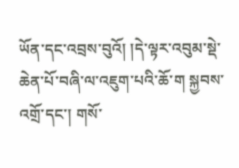ཡོན་དང་འབྲས་བུའོ། །དེ་ལྟར་འབུམ་སྡེ་ཆེན་པོ་བཞི་ལ་འཇུག་པའི་ཆོ་ག སྐྱབས་འགྲོ་དང་། གསོ་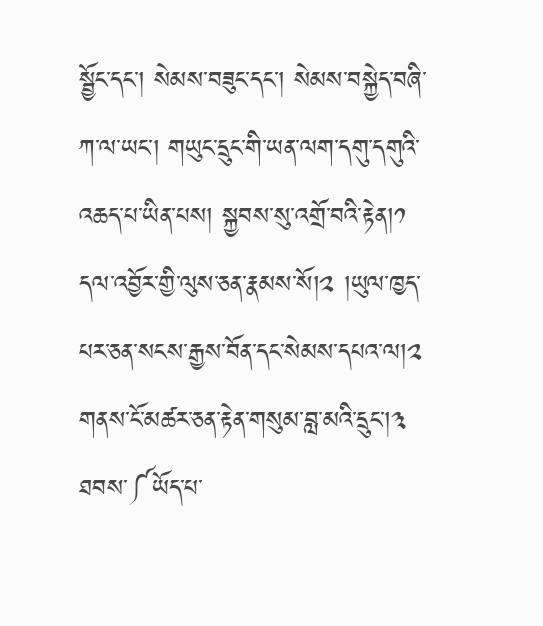སྦྱོང་དང་། སེམས་བཟུང་དང་། སེམས་བསྐྱེད་བཞི་ཀ་ལ་ཡང་། གཡུང་དྲུང་གི་ཡན་ལག་དགུ་དགུའི་འཆད་པ་ཡིན་པས། སྐྱབས་སུ་འགྲོ་བའི་རྟེན།༡ དལ་འབྱོར་གྱི་ལུས་ཅན་རྣམས་སོ།༢ །ཡུལ་ཁྱད་པར་ཅན་སངས་རྒྱས་བོན་དང་སེམས་དཔའ་ལ།༢ གནས་ངོ་མཚར་ཅན་རྟེན་གསུམ་བླ་མའི་དྲུང་།༣ ཐབས་༼ཡོད་པ་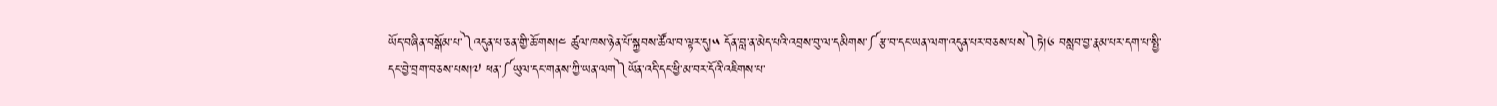ཡོད་བཞིན་བསྒོམ་པ་༽འདུན་པ་ཅན་གྱི་ཆོ་གས།༤ ཚུལ་ཁས་ཉེན་པོ་སྐྱབས་ཚོལ་བ་ལྟར་དུ།༥ དོན་བླ་ན་མེད་པའི་འབྲས་བུ་ལ་དམིགས་༼རྩ་བ་དང་ཡན་ལག་འདུན་པར་བཅས་པས༽ཏེ།༦ བསླབ་བྱ་རྣམ་པར་དག་པ་སྤྱི་དང་བྱེ་བྲག་བཅས་པས།༧ ཕན་༼ཡུལ་དང་གནས་ཀྱི་ཡན་ལག༽ཡོན་འདི་དང་ཕྱི་མ་བར་དོའི་འཇིགས་པ་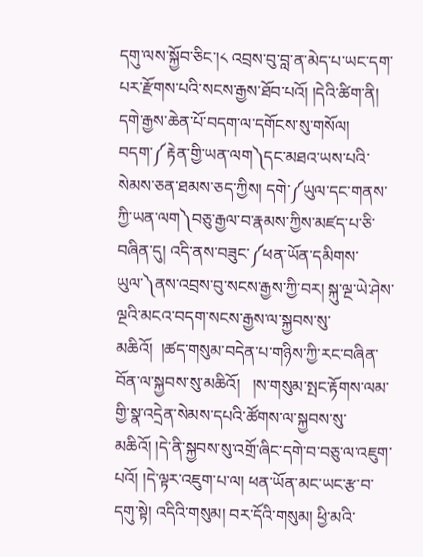དགུ་ལས་སྐྱོབ་ཅིང་།༨ འབྲས་བུ་བླ་ན་མེད་པ་ཡང་དག་པར་རྫོགས་པའི་སངས་རྒྱས་ཐོབ་པའོ། །དེའི་ཚིག་ནི། དགེ་རྒྱས་ཆེན་པོ་བདག་ལ་དགོངས་སུ་གསོལ། བདག་༼རྟེན་གྱི་ཡན་ལག༽དང་མཐའ་ཡས་པའི་སེམས་ཅན་ཐམས་ཅད་ཀྱིས། དགེ་༼ཡུལ་དང་གནས་ཀྱི་ཡན་ལག༽བཅུ་རྒྱལ་བ་རྣམས་ཀྱིས་མཛད་པ་ཅི་བཞིན་དུ། འདི་ནས་བཟུང་༼ཕན་ཡོན་དམིགས་ཡུལ་༽ནས་འབྲས་བུ་སངས་རྒྱས་ཀྱི་བར། སྐུ་ལྔ་ཡེ་ཤེས་ལྔའི་མངའ་བདག་སངས་རྒྱས་ལ་སྐྱབས་སུ་མཆིའོ།  །ཚད་གསུམ་བདེན་པ་གཉིས་ཀྱི་རང་བཞིན་བོན་ལ་སྐྱབས་སུ་མཆིའོ།   །ས་གསུམ་སྤང་རྟོགས་ལམ་གྱི་སྣ་འདྲེན་སེམས་དཔའི་ཚོགས་ལ་སྐྱབས་སུ་མཆིའོ། །དེ་ནི་སྐྱབས་སུ་འགྲོ་ཞིང་དགེ་བ་བཅུ་ལ་འཇུག་པའོ། །དེ་ལྟར་འཇུག་པ་ལ། ཕན་ཡོན་མང་ཡང་རྩ་བ་དགུ་སྟེ། འདིའི་གསུམ། བར་དོའི་གསུམ། ཕྱི་མའི་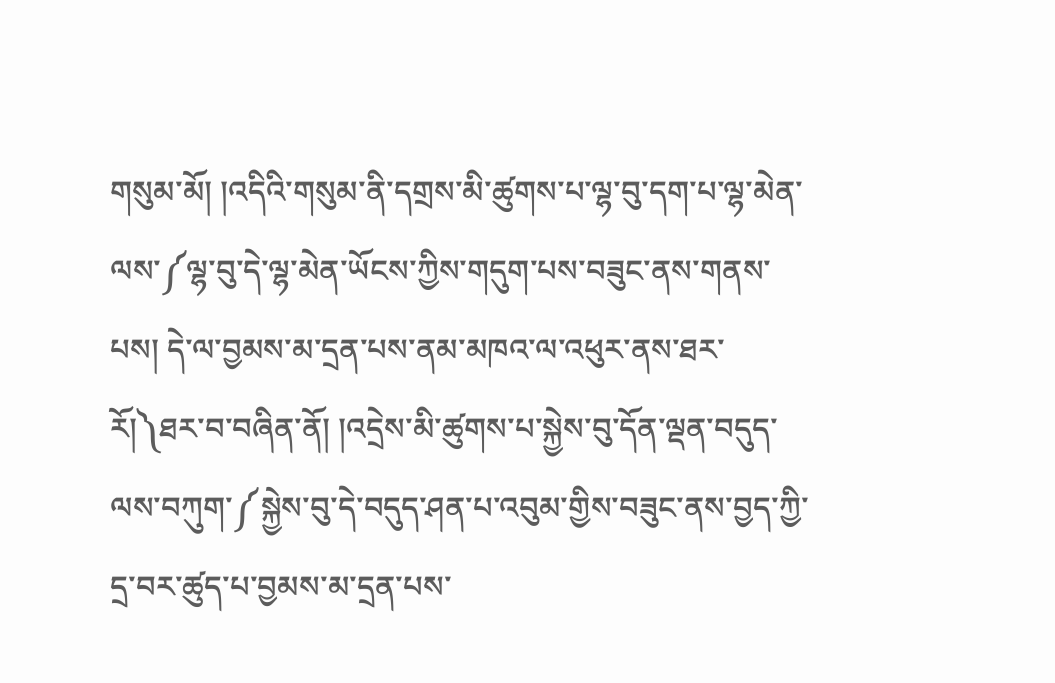གསུམ་མོ། །འདིའི་གསུམ་ནི་དགྲས་མི་ཚུགས་པ་ལྷ་བུ་དག་པ་ལྷ་མེན་ལས་༼ལྷ་བུ་དེ་ལྷ་མེན་ཡོངས་ཀྱིས་གདུག་པས་བཟུང་ནས་གནས་པས། དེ་ལ་བྱམས་མ་དྲན་པས་ནམ་མཁའ་ལ་འཕུར་ནས་ཐར་རོ།༽ཐར་བ་བཞིན་ནོ། །འདྲེས་མི་ཚུགས་པ་སྐྱེས་བུ་དོན་ལྡན་བདུད་ལས་བཀུག་༼སྐྱེས་བུ་དེ་བདུད་ཤན་པ་འབུམ་གྱིས་བཟུང་ནས་བྱད་ཀྱི་དྲ་བར་ཚུད་པ་བྱམས་མ་དྲན་པས་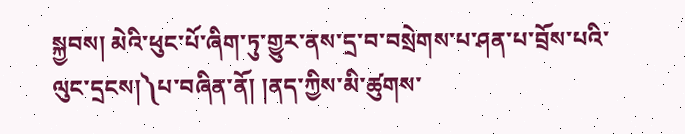སྐྱབས། མེའི་ཕུང་པོ་ཞིག་ཏུ་གྱུར་ནས་དྲ་བ་བསྲེགས་པ་ཤན་པ་བྲོས་པའི་ལུང་དྲངས།༽པ་བཞིན་ནོ། །ནད་ཀྱིས་མི་ཚུགས་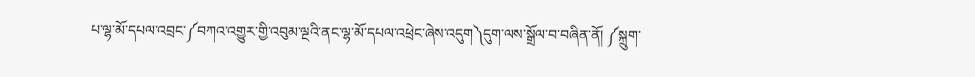པ་ལྷ་མོ་དཔལ་འབྲང་༼བཀའ་འགྱུར་གྱི་འབུམ་ལྔའི་ནང་ལྷ་མོ་དཔལ་འཕྲེང་ཞེས་འདུག༽དུག་ལས་སྒྲོལ་བ་བཞིན་ནོ། ༼སྐྲུག་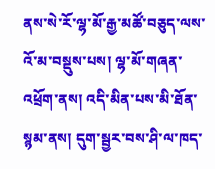ནས་སེ་རོ་ལྷ་མོ་རྒྱ་མཚོ་བཅུད་ལས་འོ་མ་བསྡུས་པས། ལྷ་མོ་གཞན་འཕྲོག་ནས། འདི་མིན་པས་མི་ཐོན་སྙམ་ནས། དུག་སྦྱར་བས་ཤི་ལ་ཁད་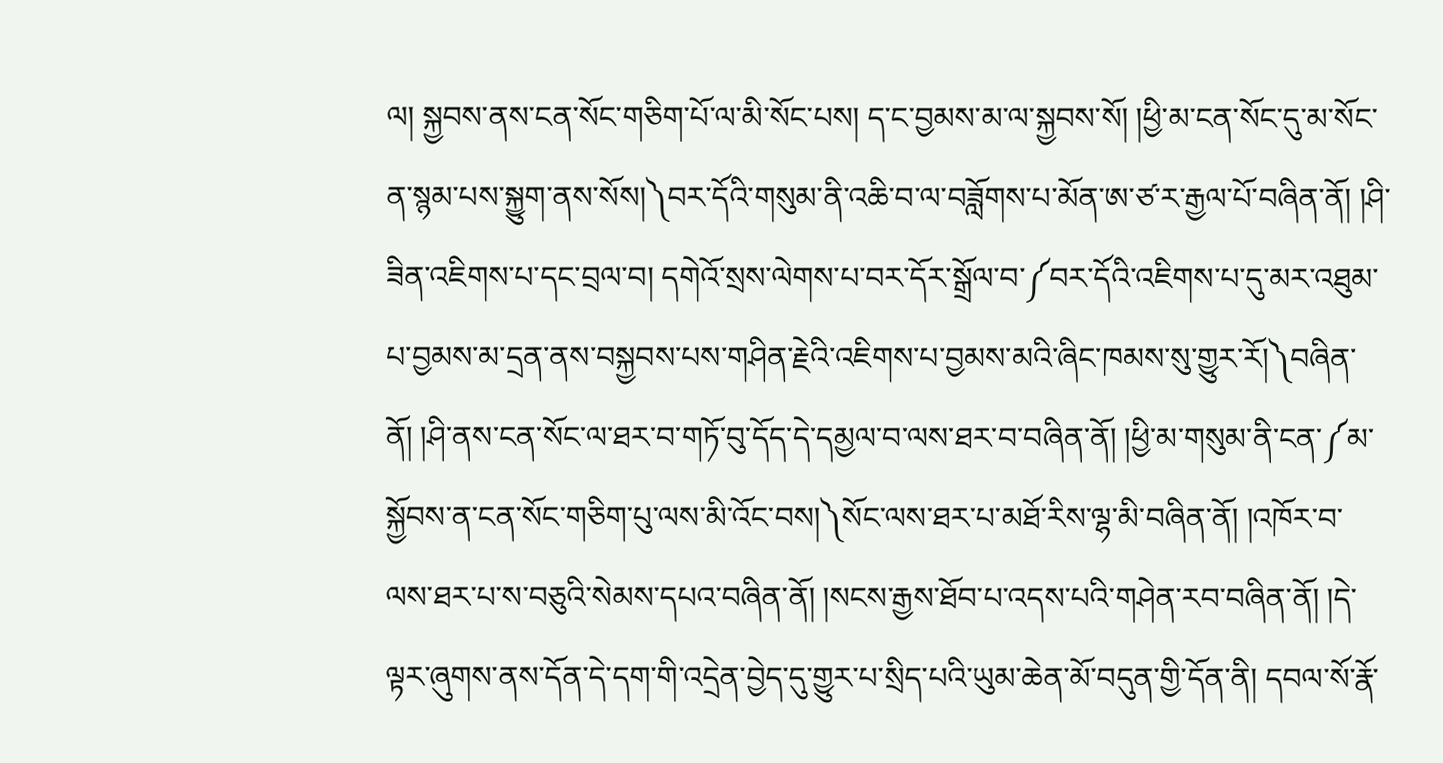ལ། སྐྱབས་ནས་ངན་སོང་གཅིག་པོ་ལ་མི་སོང་པས། ད་ང་བྱམས་མ་ལ་སྐྱབས་སོ། །ཕྱི་མ་ངན་སོང་དུ་མ་སོང་ན་སྙམ་པས་སྐྱུག་ནས་སོས།༽བར་དོའི་གསུམ་ནི་འཆི་བ་ལ་བཟློགས་པ་མོན་ཨ་ཙ་ར་རྒྱལ་པོ་བཞིན་ནོ། །ཤི་ཟིན་འཇིགས་པ་དང་བྲལ་བ། དགེའོ་སྲས་ལེགས་པ་བར་དོར་སྒྲོལ་བ་༼བར་དོའི་འཇིགས་པ་དུ་མར་འཐུམ་པ་བྱམས་མ་དྲན་ནས་བསྐྱབས་པས་གཤིན་རྗེའི་འཇིགས་པ་བྱམས་མའི་ཞིང་ཁམས་སུ་གྱུར་རོ།༽བཞིན་ནོ། །ཤི་ནས་ངན་སོང་ལ་ཐར་བ་གཏོ་བུ་དོད་དེ་དམྱལ་བ་ལས་ཐར་བ་བཞིན་ནོ། །ཕྱི་མ་གསུམ་ནི་ངན་༼མ་སྐྱོབས་ན་ངན་སོང་གཅིག་པུ་ལས་མི་འོང་བས།༽སོང་ལས་ཐར་པ་མཐོ་རིས་ལྷ་མི་བཞིན་ནོ། །འཁོར་བ་ལས་ཐར་པ་ས་བཅུའི་སེམས་དཔའ་བཞིན་ནོ། །སངས་རྒྱས་ཐོབ་པ་འདས་པའི་གཤེན་རབ་བཞིན་ནོ། །དེ་ལྟར་ཞུགས་ནས་དོན་དེ་དག་གི་འདྲེན་བྱེད་དུ་གྱུར་པ་སྲིད་པའི་ཡུམ་ཆེན་མོ་བདུན་གྱི་དོན་ནི། དབལ་སོ་རྣོ་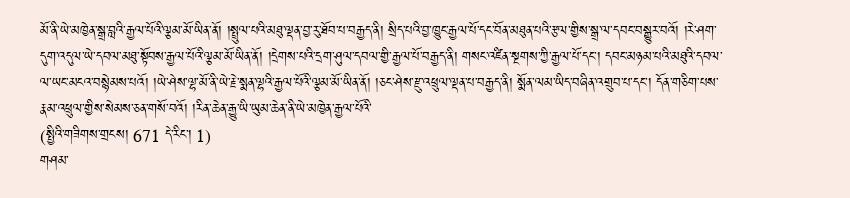མོ་ནི་ཡེ་མཁྱེན་སྒྲ་བླའི་རྒྱལ་པོའི་ལྕམ་མོ་ཡིན་ནོ། །སྤྲུལ་པའི་མཐུ་ལྡན་བྱ་རུ་ཐོབ་པ་བརྒྱད་ནི། སྲིད་པའི་བྱ་ཁྱུང་རྒྱལ་པོ་དང་བོན་མཐུན་པའི་རྩལ་གྱིས་སྒྲ་ལ་དབང་བསྒྱུར་བའོ། །རེ་ཤག་དུག་འདུལ་ཡེ་དབལ་མཐུ་སྟོབས་རྒྱལ་པོའི་ལྕམ་མོ་ཡིན་ནོ། །དྲེགས་པའི་དྲག་ཤུལ་དབལ་གྱི་རྒྱལ་པོ་བརྒྱད་ནི། གསང་འཛིན་སྔགས་ཀྱི་རྒྱལ་པོ་དང་། དབང་མཉམ་པའི་མཐུའི་དབལ་ལ་ཡང་མངའ་བསྙེམས་པའོ། །ཡེ་ཤེས་ལྷ་མོ་ནི་ཡེ་རྗེ་སྨན་ལྷའི་རྒྱལ་པོའི་ལྕམ་མོ་ཡིན་ནོ། །ཅང་ཤེས་རྫུ་འཕྲུལ་ལྡན་པ་བརྒྱད་ནི། སྨོན་ལམ་ཡིད་བཞིན་འགྲུབ་པ་དང་། དོན་གཅིག་པས་རྣམ་འཕྲུལ་གྱིས་སེམས་ཅན་གསོ་བའོ། །རིན་ཆེན་རྒྱུ་ཡི་ཡུམ་ཆེན་ནི་ཡེ་མཁྱེན་རྒྱལ་པོའི་
(སྤྱིའི་གཟིགས་གྲངས། 671 དེ་རིང་། 1)
གཤམ་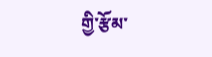གྱི་རྩོམ་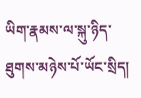ཡིག་རྣམས་ལ་སྐུ་ཉིད་ཐུགས་མཉེས་པོ་ཡོང་སྲིད།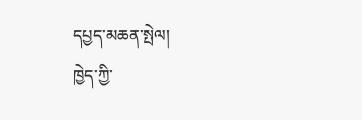དཔྱད་མཆན་སྤེལ།
ཁྱེད་ཀྱི་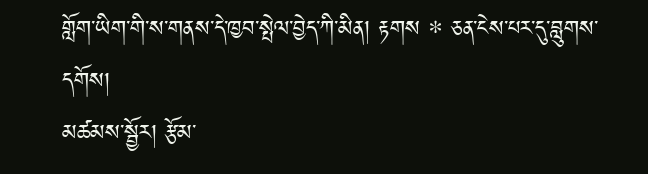གློག་ཡིག་གི་ས་གནས་དེ་ཁྱབ་སྤེལ་བྱེད་ཀི་མིན། རྟགས * ཅན་ངེས་པར་དུ་བླུགས་དགོས།
མཚམས་སྦྱོར། རྩོམ་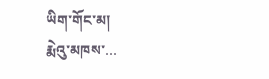ཡིག་གོང་མ།
རྨེའུ་མཁས་…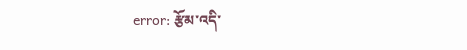error: རྩོམ་འདི་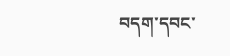བདག་དབང་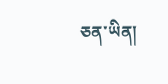ཅན་ཡིན།